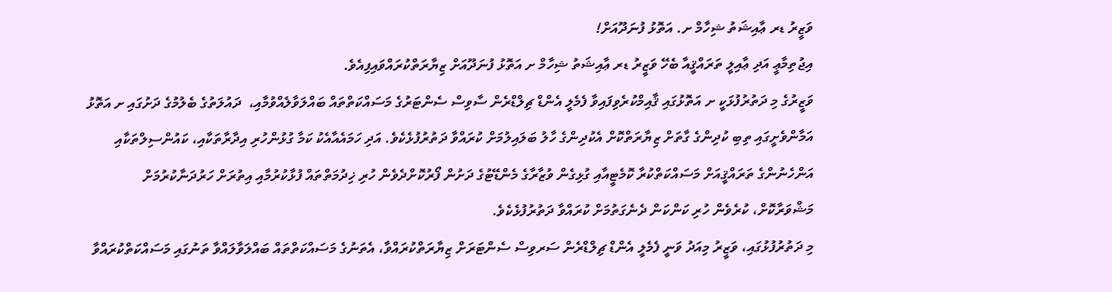ވަޒީރު ޑރ ޢާއިޝަތު ޝިހާމް ށ. އަތޮޅު ފުނަދޫއަށް!
އިޖުތިމާޢީ އަދި ޢާއިލީ ތަރައްޤީއާ ބެހޭ ވަޒީރު ޑރ ޢާއިޝަތު ޝިހާމް ށ އަތޮޅު ފުނަދޫއަށް ޒިޔާރަތްކުރައްވައިފިއެވެ.
ވަޒީރުގެ މި ދަތުރުފުޅަކީ ށ އަތޮޅުގައި ޤާއިމްކުރެވިފައިވާ ފެމެލީ އެންޑް ޗިލްޑްރެން ސާވިސް ސެންޓަރުގެ މަސައްކަތްތައް ބައްލަވާލެއްވުމާއި،  ދައުލަތުގެ ބެލުމުގެ ދަށުގައި ށ އަތޮޅު އަމާންވެށީގައި ތިބި ކުދިންގެ ގާތަށް ޒިޔާރަތްކޮށް އެކުދިންގެ ހާލު ބަލައިލުމަށް ކުރައްވާ ދަތުރުފުޅެކެވެ. އަދި ހަމައެއާއެކު ކަމާ ގުޅުންހުރި އިދާރާތަކާއި، ކައުންސިލްތަކާއި އަންހެނުންގެ ތަރައްޤީއަށް މަސައްކަތްކުރާ ކޮމެޓީއާއި ގުޅިގެން ވުޒާރާގެ މެންޑޭޓުގެ ދަށުން ފޯރުކޮށްދެވެން ހުރި ޚިދުމަތްތައް ފުޅާކުރުމާއި އިތުރަށް ހަރުދަނާކުރުމަށް މަޝްވަރާކޮށް، ކުރެވެން ހުރި ކަންކަން ދެނެގަތުމަށް ކުރައްވާ ދަތުރުފުޅެކެވެ.
މި ދަތުރުފުޅުގައި، ވަޒީރު މިއަދު ވަނީ ފެމެލީ އެންޑް ޗިލްޑްރެން ސަރވިސް ސެންޓަރަށް ޒިޔާރަތްކުރައްވާ، އެތަނުގެ މަސައްކަތްތައް ބައްލަވާލައްވާ ތަނުގައި މަސައްކަތްކުރައްވާ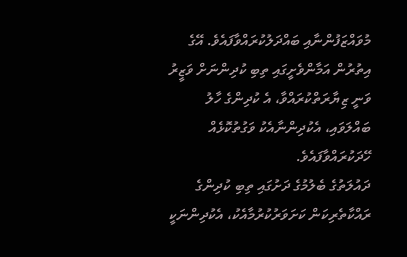މުވައްޒަފުންނާއި ބައްދަލުކުރައްވާފައެވެ. އޭގެ އިތުރުން އަމާންވެށީގައި ތިބި ކުދިންނަށް ވަޒީރު ވަނީ ޒިޔާރަތްކުރައްވާ، އެ ކުދިންގެ ހާލު ބައްލަވައި، އެކުދިންނާއެކު ވަގުތުކޮޅެއް ހޭދަކުރައްވާފައެވެ.
ދައުލަތުގެ ބެލުމުގެ ދަށުގައި ތިބި ކުދިންގެ ރައްކާތެރިކަން ކަށަވަރުކުރުމާއެކު، އެކުދިންނަކީ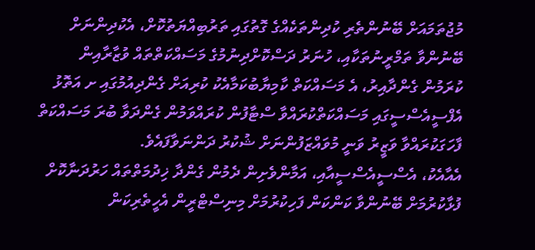މުޖުތަމައަށް ބޭނުންތެރި ކުދިންތަކެއްގެ ގޮތުގައި ތަރުބިއްޔަތުކޮށް، އެކުދިންނަށް ބޭނުންވާ ތަމްރީނުތަކާއި، ހުނަރު ދަސްކޮށްދިނުމުގެ މަސައްކަތްތައް ވުޒާރާއިން ކުރަމުން ގެންދާއިރު، އެ މަސައްކަތް ކާމިޔާބުކަމާއެކު ކުރިއަށް ގެންދިއުމުގައި ށ އަތޮޅު އެފްސީއެސްސީގައި މަސައްކަތްކުރައްވާ ސްޓާފުން ކުރައްވަމުން ގެންދަވާ ބުރަ މަސައްކަތް ފާހަގަކުރައްވާ ވަޒީރު ވަނީ މުވައްޒަފުންނަށް ޝުކުރު ދަންނަވާފައެވެ.
އެއާއެކު، އެސްސީއެސްސީއާއި، އަމާންވެށިން ދެމުން ގެންދާ ޚިދުމަތްތައް ހަރުދަނާކޮށް ފުޅާކުރުމަށް ބޭނުންވާ ކަންކަން ފަހިކުރުމަށް މިނިސްޓްރީން އެހީތެރިކަން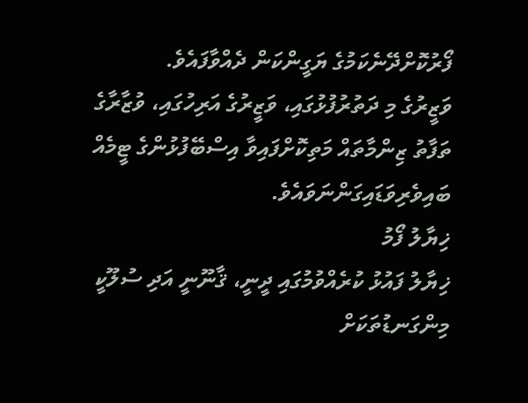ފޯރުކޮށްދޭނެކަމުގެ ޔަގީންކަން ދެއްވާފައެވެ.
ވަޒީރުގެ މި ދަތުރުފުޅުގައި، ވަޒީރުގެ އަރިހުގައި، ވުޒާރާގެ ތަފާތު ޒިންމާތައް މަތިކޮށްފައިވާ އިސްބޭފުޅުންގެ ޓީމެއް ބައިވެރިވަޑައިގަންނަވައެވެ.
ޚިޔާލު ފޯމު
ޚިޔާލު ފައުޅު ކުރެއްވުމުގައި ދީނީ، ޤާނޫނީ އަދި ސުލޫކީ މިންގަނޑުތަކަށް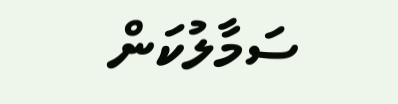ސަމާލުކަން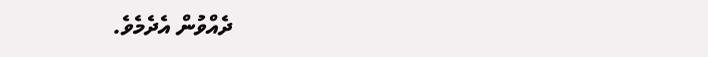ދެއްވުން އެދެމެވެ.